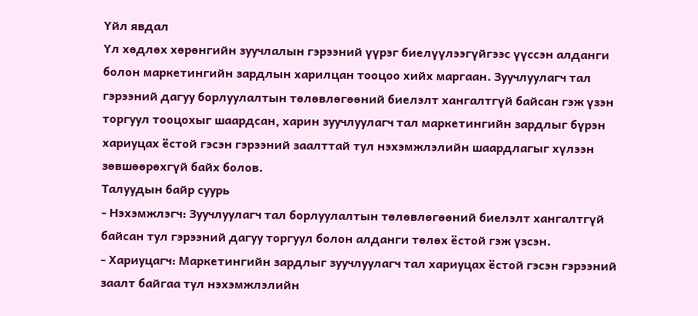Үйл явдал
Үл хөдлөх хөрөнгийн зуучлалын гэрээний үүрэг биелүүлээгүйгээс үүссэн алданги болон маркетингийн зардлын харилцан тооцоо хийх маргаан. Зуучлуулагч тал гэрээний дагуу борлуулалтын төлөвлөгөөний биелэлт хангалтгүй байсан гэж үзэн торгуул тооцохыг шаардсан, харин зуучлуулагч тал маркетингийн зардлыг бүрэн хариуцах ёстой гэсэн гэрээний заалттай тул нэхэмжлэлийн шаардлагыг хүлээн зөвшөөрөхгүй байх болов.
Талуудын байр суурь
- Нэхэмжлэгч: Зуучлуулагч тал борлуулалтын төлөвлөгөөний биелэлт хангалтгүй байсан тул гэрээний дагуу торгуул болон алданги төлөх ёстой гэж үзсэн.
- Хариуцагч: Маркетингийн зардлыг зуучлуулагч тал хариуцах ёстой гэсэн гэрээний заалт байгаа тул нэхэмжлэлийн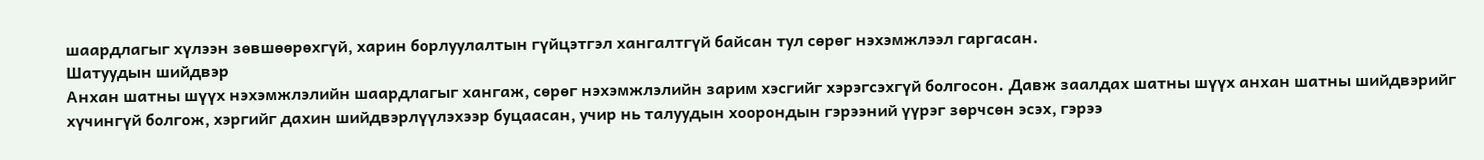шаардлагыг хүлээн зөвшөөрөхгүй, харин борлуулалтын гүйцэтгэл хангалтгүй байсан тул сөрөг нэхэмжлээл гаргасан.
Шатуудын шийдвэр
Анхан шатны шүүх нэхэмжлэлийн шаардлагыг хангаж, сөрөг нэхэмжлэлийн зарим хэсгийг хэрэгсэхгүй болгосон. Давж заалдах шатны шүүх анхан шатны шийдвэрийг хүчингүй болгож, хэргийг дахин шийдвэрлүүлэхээр буцаасан, учир нь талуудын хоорондын гэрээний үүрэг зөрчсөн эсэх, гэрээ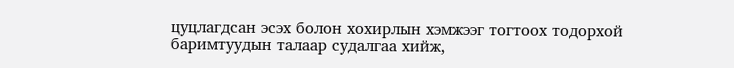цуцлагдсан эсэх болон хохирлын хэмжээг тогтоох тодорхой баримтуудын талаар судалгаа хийж,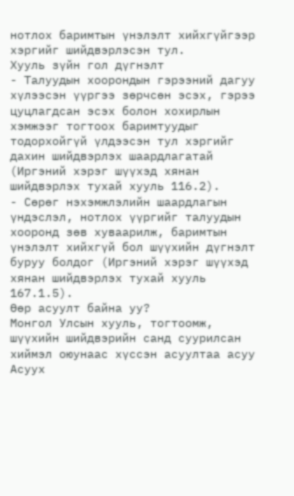нотлох баримтын үнэлэлт хийхгүйгээр хэргийг шийдвэрлэсэн тул.
Хууль зүйн гол дүгнэлт
- Талуудын хоорондын гэрээний дагуу хүлээсэн үүргээ зөрчсөн эсэх, гэрээ цуцлагдсан эсэх болон хохирлын хэмжээг тогтоох баримтуудыг тодорхойгүй үлдээсэн тул хэргийг дахин шийдвэрлэх шаардлагатай (Иргэний хэрэг шүүхэд хянан шийдвэрлэх тухай хууль 116.2).
- Сөрөг нэхэмжлэлийн шаардлагын үндэслэл, нотлох үүргийг талуудын хооронд зөв хуваарилж, баримтын үнэлэлт хийхгүй бол шүүхийн дүгнэлт буруу болдог (Иргэний хэрэг шүүхэд хянан шийдвэрлэх тухай хууль 167.1.5).
Өөр асуулт байна уу?
Монгол Улсын хууль, тогтоомж, шүүхийн шийдвэрийн санд суурилсан хиймэл оюунаас хүссэн асуултаа асуу
Асуух